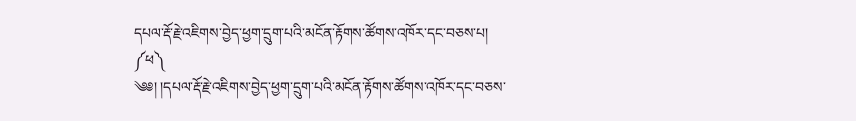དཔལ་རྡོ་རྗེ་འཇིགས་བྱེད་ཕྱག་དྲུག་པའི་མངོན་རྟོགས་ཚོགས་འཁོར་དང་བཅས་པ།
༼ཕ༽
༄༅། །དཔལ་རྡོ་རྗེ་འཇིགས་བྱེད་ཕྱག་དྲུག་པའི་མངོན་རྟོགས་ཚོགས་འཁོར་དང་བཅས་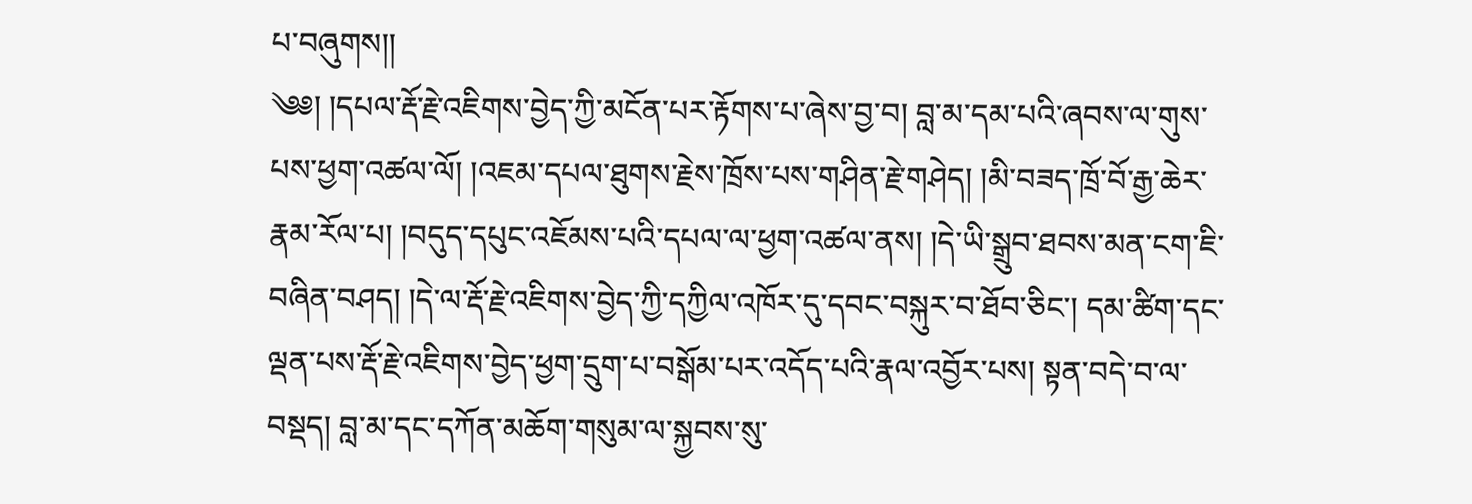པ་བཞུགས།།
༄༅། །དཔལ་རྡོ་རྗེ་འཇིགས་བྱེད་ཀྱི་མངོན་པར་རྟོགས་པ་ཞེས་བྱ་བ། བླ་མ་དམ་པའི་ཞབས་ལ་གུས་པས་ཕྱག་འཚལ་ལོ། །འཇམ་དཔལ་ཐུགས་རྗེས་ཁྲོས་པས་གཤིན་རྗེ་གཤེད། །མི་བཟད་ཁྲོ་བོ་རྒྱ་ཆེར་རྣམ་རོལ་པ། །བདུད་དཔུང་འཇོམས་པའི་དཔལ་ལ་ཕྱག་འཚལ་ནས། །དེ་ཡི་སྒྲུབ་ཐབས་མན་ངག་ཇི་བཞིན་བཤད། །དེ་ལ་རྡོ་རྗེ་འཇིགས་བྱེད་ཀྱི་དཀྱིལ་འཁོར་དུ་དབང་བསྐུར་བ་ཐོབ་ཅིང་། དམ་ཚིག་དང་ལྡན་པས་རྡོ་རྗེ་འཇིགས་བྱེད་ཕྱག་དྲུག་པ་བསྒོམ་པར་འདོད་པའི་རྣལ་འབྱོར་པས། སྟན་བདེ་བ་ལ་བསྡད། བླ་མ་དང་དཀོན་མཆོག་གསུམ་ལ་སྐྱབས་སུ་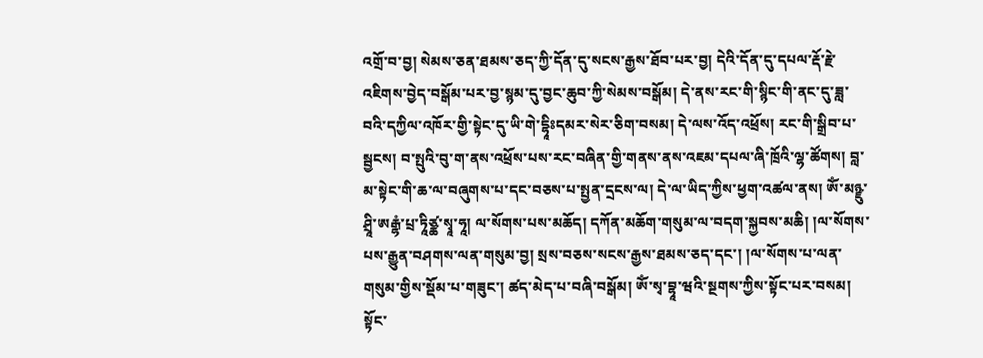འགྲོ་བ་བྱ། སེམས་ཅན་ཐམས་ཅད་ཀྱི་དོན་དུ་སངས་རྒྱས་ཐོབ་པར་བྱ། དེའི་དོན་དུ་དཔལ་རྡོ་རྗེ་འཇིགས་བྱེད་བསྒོམ་པར་བྱ་སྙམ་དུ་བྱང་ཆུབ་ཀྱི་སེམས་བསྒོམ། དེ་ནས་རང་གི་སྙིང་གི་ནང་དུ་ཟླ་བའི་དཀྱིལ་འཁོར་གྱི་སྟེང་དུ་ཡི་གེ་དྷཱིཿདམར་སེར་ཅིག་བསམ། དེ་ལས་འོད་འཕྲོས། རང་གི་སྒྲིབ་པ་སྦྱངས། བ་སྤུའི་བུ་ག་ནས་འཕྲོས་པས་རང་བཞིན་གྱི་གནས་ནས་འཇམ་དཔལ་ཞི་ཁྲོའི་ལྷ་ཚོགས། བླ་མ་སྟེང་གི་ཆ་ལ་བཞུགས་པ་དང་བཅས་པ་སྤྱན་དྲངས་ལ། དེ་ལ་ཡིད་ཀྱིས་ཕྱག་འཚལ་ནས། ཨོཾ་མཉྫུ་ཤྲཱི་ཨརྒྷཾ་པྲ་ཏཱིཙྪ་སྭཱ་ཧཱ། ལ་སོགས་པས་མཆོད། དཀོན་མཆོག་གསུམ་ལ་བདག་སྐྱབས་མཆི། །ལ་སོགས་པས་རྒྱུན་བཤགས་ལན་གསུམ་བྱ། སྲས་བཅས་སངས་རྒྱས་ཐམས་ཅད་དང་། །ལ་སོགས་པ་ལན་གསུམ་གྱིས་སྡོམ་པ་གཟུང་། ཚད་མེད་པ་བཞི་བསྒོམ། ཨོཾ་སྭ་བྷཱ་ཝའི་སྔགས་ཀྱིས་སྟོང་པར་བསམ། སྟོང་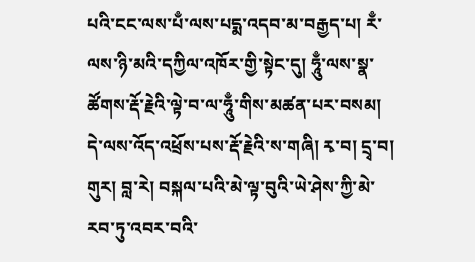པའི་ངང་ལས་པྃ་ལས་པདྨ་འདབ་མ་བརྒྱད་པ། རྃ་ལས་ཉི་མའི་དཀྱིལ་འཁོར་གྱི་སྟེང་དུ། ཧཱུྃ་ལས་སྣ་ཚོགས་རྡོ་རྗེའི་ལྟེ་བ་ལ་ཧཱུྃ་གིས་མཚན་པར་བསམ། དེ་ལས་འོད་འཕྲོས་པས་རྡོ་རྗེའི་ས་གཞི། རྭ་བ། དྲྭ་བ། གུར། བླ་རེ། བསྐལ་པའི་མེ་ལྟ་བུའི་ཡེ་ཤེས་ཀྱི་མེ་རབ་ཏུ་འབར་བའི་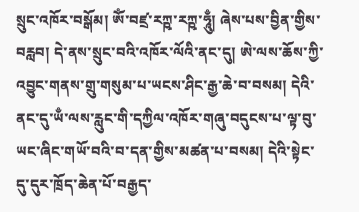སྲུང་འཁོར་བསྒོམ། ཨོཾ་བཛྲ་རཀྵ་རཀྵ་ཧཱུྃ། ཞེས་པས་བྱིན་གྱིས་བརླབ། དེ་ནས་སྲུང་བའི་འཁོར་ལོའི་ནང་དུ། ཨེ་ལས་ཆོས་ཀྱི་འབྱུང་གནས་གྲུ་གསུམ་པ་ཡངས་ཤིང་རྒྱ་ཆེ་བ་བསམ། དེའི་ནང་དུ་ཡྃ་ལས་རླུང་གི་དཀྱིལ་འཁོར་གཞུ་བདུངས་པ་ལྟ་བུ་ཡང་ཞིང་གཡོ་བའི་བ་དན་གྱིས་མཚན་པ་བསམ། དེའི་སྟེང་དུ་དུར་ཁྲོད་ཆེན་པོ་བརྒྱད་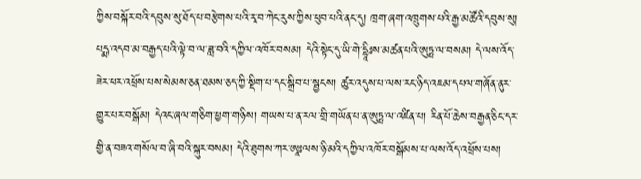ཀྱིས་བསྐོར་བའི་དབུས་སུ་ཐོད་པ་བརྩེགས་པའི་རྭ་བ་ཀེང་རུས་ཀྱིས་ཕུབ་པའི་ནང་དུ། ཁྲག་ཞག་འཁྲུགས་པའི་རྒྱ་མཚོའི་དབུས་སུ། པདྨ་འདབ་མ་བརྒྱད་པའི་ལྟེ་བ་ལ་ཟླ་བའི་དཀྱིལ་འཁོར་བསམ། དེའི་སྟེང་དུ་ཡི་གེ་དྷཱིཿས་མཚན་པའི་ཨུཏྤ་ལ་བསམ། དེ་ལས་འོད་ཟེར་ཕར་འཕྲོས་པས་སེམས་ཅན་ཐམས་ཅད་ཀྱི་སྡིག་པ་དང་སྒྲིབ་པ་སྦྱངས། ཚུར་འདུས་པ་ལས་རང་ཉིད་འཇམ་དཔལ་གཞོན་ནུར་གྱུར་པར་བསྒོམ། དེའང་ཞལ་གཅིག་ཕྱག་གཉིས། གཡས་པ་ན་རལ་གྲི་གཡོན་པ་ན་ཨུཏྤ་ལ་འཛིན་པ། རིན་པོ་ཆེས་བརྒྱན་ཅིང་དར་གྱི་ན་བཟའ་གསོལ་བ་ཞི་བའི་སྐུར་བསམ། དེའི་ཐུགས་ཀར་ཨཱཿལས་ཉི་མའི་དཀྱིལ་འཁོར་བསྒོམས་པ་ལས་འོད་འཕྲོས་པས།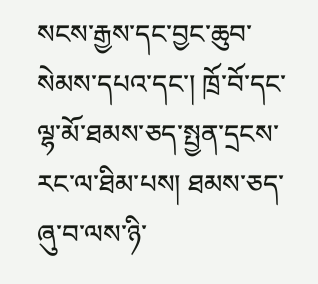སངས་རྒྱས་དང་བྱང་ཆུབ་སེམས་དཔའ་དང་། ཁྲོ་བོ་དང་ལྷ་མོ་ཐམས་ཅད་སྤྱན་དྲངས་རང་ལ་ཐིམ་པས། ཐམས་ཅད་ཞུ་བ་ལས་ཉི་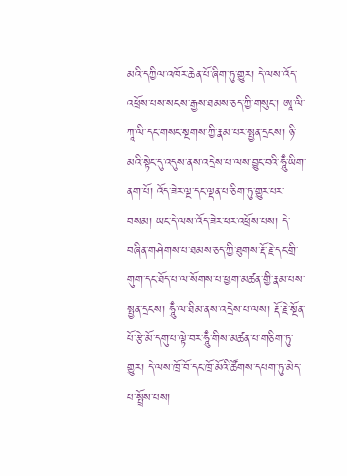མའི་དཀྱིལ་འཁོར་ཆེན་པོ་ཞིག་ཏུ་གྱུར། དེ་ལས་འོད་འཕྲོས་པས་སངས་རྒྱས་ཐམས་ཅད་ཀྱི་གསུང་། ཨཱ་ལི་ཀཱ་ལི་དང་གསང་སྔགས་ཀྱི་རྣམ་པར་སྤྱན་དྲངས། ཉི་མའི་སྟེང་དུ་འདུས་ནས་འདྲེས་པ་ལས་བྱུང་བའི་ཧཱུྃ་ཡིག་ནག་པོ། འོད་ཟེར་ལྔ་དང་ལྡན་པ་ཅིག་ཏུ་གྱུར་པར་བསམ། ཡང་དེ་ལས་འོད་ཟེར་ཕར་འཕྲོས་པས། དེ་བཞིན་གཤེགས་པ་ཐམས་ཅད་ཀྱི་ཐུགས་རྡོ་རྗེ་དང་གྲི་གུག་དང་ཐོད་པ་ལ་སོགས་པ་ཕྱག་མཚན་གྱི་རྣམ་པས་སྤྱན་དྲངས། ཧཱུྃ་ལ་ཐིམ་ནས་འདྲེས་པ་ལས། རྡོ་རྗེ་སྔོན་པོ་རྩེ་མོ་དགུ་པ་ལྟེ་བར་ཧཱུྃ་གིས་མཚན་པ་གཅིག་ཏུ་གྱུར། དེ་ལས་ཁྲོ་བོ་དང་ཁྲོ་མོའི་ཚོགས་དཔག་ཏུ་མེད་པ་སྤྲོས་པས།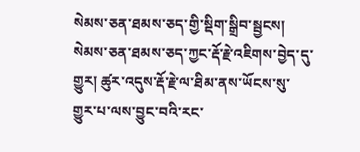སེམས་ཅན་ཐམས་ཅད་གྱི་སྡིག་སྒྲིབ་སྦྱངས། སེམས་ཅན་ཐམས་ཅད་ཀྱང་རྡོ་རྗེ་འཇིགས་བྱེད་དུ་གྱུར། ཚུར་འདུས་རྡོ་རྗེ་ལ་ཐིམ་ནས་ཡོངས་སུ་གྱུར་པ་ལས་བྱུང་བའི་རང་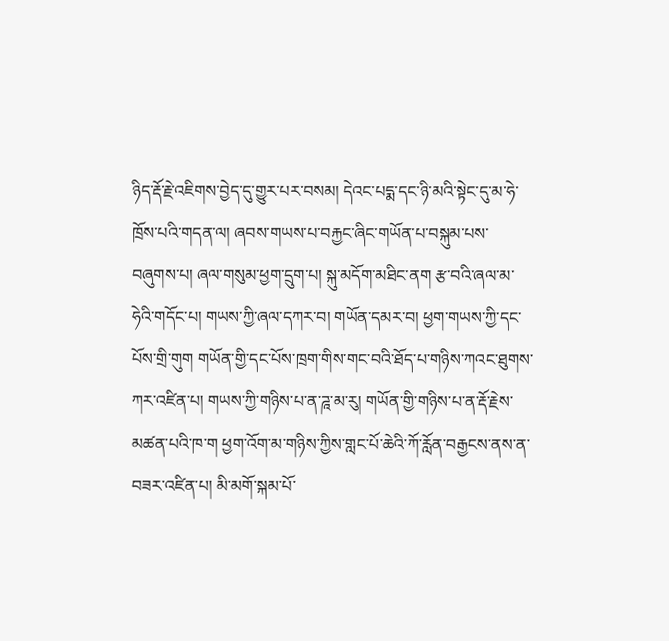ཉིད་རྡོ་རྗེ་འཇིགས་བྱེད་དུ་གྱུར་པར་བསམ། དེའང་པདྨ་དང་ཉི་མའི་སྟེང་དུ་མ་ཧེ་ཁྲོས་པའི་གདན་ལ། ཞབས་གཡས་པ་བརྐྱང་ཞིང་གཡོན་པ་བསྐུམ་པས་བཞུགས་པ། ཞལ་གསུམ་ཕྱག་དྲུག་པ། སྐུ་མདོག་མཐིང་ནག རྩ་བའི་ཞལ་མ་ཧེའི་གདོང་པ། གཡས་ཀྱི་ཞལ་དཀར་བ། གཡོན་དམར་བ། ཕྱག་གཡས་ཀྱི་དང་པོས་གྲི་གུག གཡོན་གྱི་དང་པོས་ཁྲག་གིས་གང་བའི་ཐོད་པ་གཉིས་ཀའང་ཐུགས་ཀར་འཛིན་པ། གཡས་ཀྱི་གཉིས་པ་ན་ཌཱ་མ་རུ། གཡོན་གྱི་གཉིས་པ་ན་རྡོ་རྗེས་མཚན་པའི་ཁ་ག ཕྱག་འོག་མ་གཉིས་ཀྱིས་གླང་པོ་ཆེའི་ཀོ་རློན་བརྒྱངས་ནས་ན་བཟར་འཛིན་པ། མི་མགོ་སྐམ་པོ་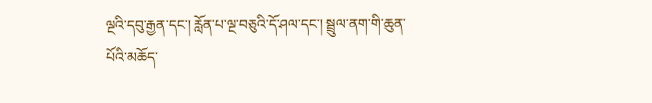ལྔའི་དབུ་རྒྱན་དང་། རློན་པ་ལྔ་བཅུའི་དོ་ཤལ་དང་། སྦྲུལ་ནག་གི་ཆུན་པོའི་མཆོད་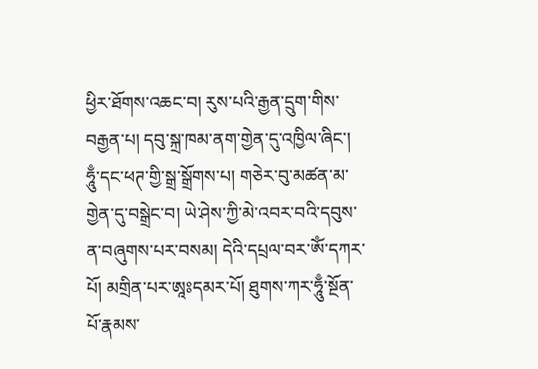ཕྱིར་ཐོགས་འཆང་བ། རུས་པའི་རྒྱན་དྲུག་གིས་བརྒྱན་པ། དབུ་སྐྲ་ཁམ་ནག་གྱེན་དུ་འཁྱིལ་ཞིང་། ཧཱུྃ་དང་ཕཊ་གྱི་སྒྲ་སྒྲོགས་པ། གཅེར་བུ་མཚན་མ་གྱེན་དུ་བསྒྲེང་བ། ཡེ་ཤེས་ཀྱི་མེ་འབར་བའི་དབུས་ན་བཞུགས་པར་བསམ། དེའི་དཔྲལ་བར་ཨོཾ་དཀར་པོ། མགྲིན་པར་ཨཱཿདམར་པོ། ཐུགས་ཀར་ཧཱུྃ་སྔོན་པོ་རྣམས་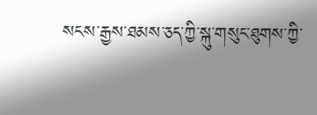སངས་རྒྱས་ཐམས་ཅད་ཀྱི་སྐུ་གསུང་ཐུགས་ཀྱི་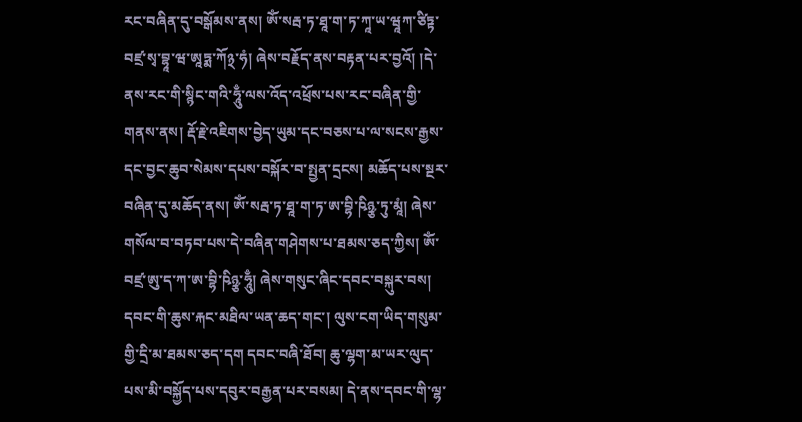རང་བཞིན་དུ་བསྒོམས་ནས། ཨོཾ་སརྦ་ཏ་ཐཱ་ག་ཏ་ཀཱ་ཡ་ཝཱཀ་ཙིཏྟ་བཛྲ་སྭ་བྷཱ་ཝ་ཨཱཏྨ་ཀོ྅་ཧཾ། ཞེས་བརྗོད་ནས་བརྟན་པར་བྱའོ། །དེ་ནས་རང་གི་སྙིང་གའི་ཧཱུྃ་ལས་འོད་འཕྲོས་པས་རང་བཞིན་གྱི་གནས་ནས། རྡོ་རྗེ་འཇིགས་བྱེད་ཡུམ་དང་བཅས་པ་ལ་སངས་རྒྱས་དང་བྱང་ཆུབ་སེམས་དཔས་བསྐོར་བ་སྤྱན་དྲངས། མཆོད་པས་སྔར་བཞིན་དུ་མཆོད་ནས། ཨོཾ་སརྦ་ཏ་ཐཱ་ག་ཏ་ཨ་བྷི་ཥིཉྩ་ཏུ་མཱཾ། ཞེས་གསོལ་བ་བཏབ་པས་དེ་བཞིན་གཤེགས་པ་ཐམས་ཅད་ཀྱིས། ཨོཾ་བཛྲ་ཨུ་ད་ཀ་ཨ་བྷི་ཥིཉྩ་ཧཱུྃ། ཞེས་གསུང་ཞིང་དབང་བསྐུར་བས། དབང་གི་ཆུས་རྐང་མཐིལ་ཡན་ཆད་གང་། ལུས་ངག་ཡིད་གསུམ་གྱི་དྲི་མ་ཐམས་ཅད་དག དབང་བཞི་ཐོབ། ཆུ་ལྷག་མ་ཡར་ལུད་པས་མི་བསྐྱོད་པས་དབུར་བརྒྱན་པར་བསམ། དེ་ནས་དབང་གི་ལྷ་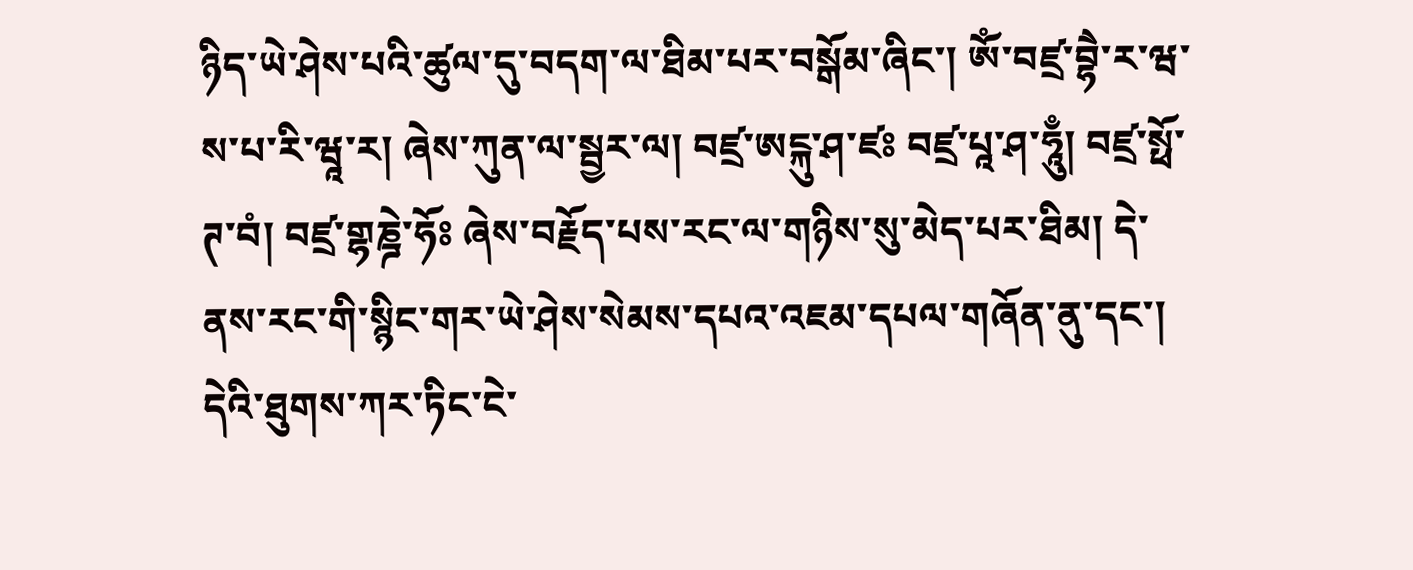ཉིད་ཡེ་ཤེས་པའི་ཚུལ་དུ་བདག་ལ་ཐིམ་པར་བསྒོམ་ཞིང་། ཨོཾ་བཛྲ་བྷཻ་ར་ཝ་ས་པ་རི་ཝཱ་ར། ཞེས་ཀུན་ལ་སྦྱར་ལ། བཛྲ་ཨངྐུ་ཤ་ཛཿ བཛྲ་པཱ་ཤ་ཧཱུྃ། བཛྲ་སྥོ་ཊ་བཾ། བཛྲ་གྷཎྜེ་ཧོཿ ཞེས་བརྗོད་པས་རང་ལ་གཉིས་སུ་མེད་པར་ཐིམ། དེ་ནས་རང་གི་སྙིང་གར་ཡེ་ཤེས་སེམས་དཔའ་འཇམ་དཔལ་གཞོན་ནུ་དང་། དེའི་ཐུགས་ཀར་ཏིང་ངེ་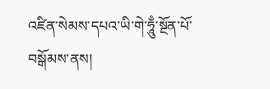འཛིན་སེམས་དཔའ་ཡི་གེ་ཧཱུྃ་སྔོན་པོ་བསྒོམས་ནས།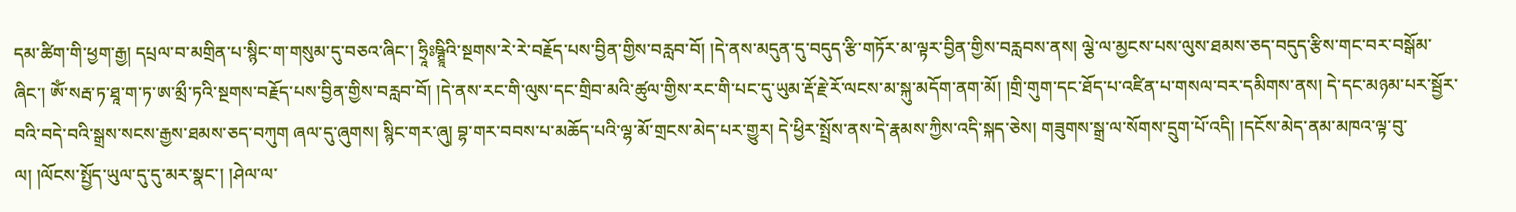དམ་ཚིག་གི་ཕྱག་རྒྱ། དཔྲལ་བ་མགྲིན་པ་སྙིང་ག་གསུམ་དུ་བཅའ་ཞིང་། ཧྲཱིཿཥྚྲཱིའི་སྔགས་རེ་རེ་བརྗོད་པས་བྱིན་གྱིས་བརླབ་བོ། །དེ་ནས་མདུན་དུ་བདུད་རྩི་གཏོར་མ་ལྟར་བྱིན་གྱིས་བརླབས་ནས། ལྕེ་ལ་མྱངས་པས་ལུས་ཐམས་ཅད་བདུད་རྩིས་གང་བར་བསྒོམ་ཞིང་། ཨོཾ་སརྦ་ཏ་ཐཱ་ག་ཏ་ཨ་མྲྀ་ཏའི་སྔགས་བརྗོད་པས་བྱིན་གྱིས་བརླབ་བོ། །དེ་ནས་རང་གི་ལུས་དང་གྲིབ་མའི་ཚུལ་གྱིས་རང་གི་པང་དུ་ཡུམ་རྡོ་རྗེ་རོ་ལངས་མ་སྐུ་མདོག་ནག་མོ། །གྲི་གུག་དང་ཐོད་པ་འཛིན་པ་གསལ་བར་དམིགས་ནས། དེ་དང་མཉམ་པར་སྦྱོར་བའི་བདེ་བའི་སྒྲས་སངས་རྒྱས་ཐམས་ཅད་བཀུག ཞལ་དུ་ཞུགས། སྙིང་གར་ཞུ། བྷ་གར་བབས་པ་མཆོད་པའི་ལྷ་མོ་གྲངས་མེད་པར་གྱུར། དེ་ཕྱིར་སྤྲོས་ནས་དེ་རྣམས་ཀྱིས་འདི་སྐད་ཅེས། གཟུགས་སྒྲ་ལ་སོགས་དྲུག་པོ་འདི། །དངོས་མེད་ནམ་མཁའ་ལྟ་བུ་ལ། །ལོངས་སྤྱོད་ཡུལ་དུ་དུ་མར་སྣང་། །ཤེལ་ལ་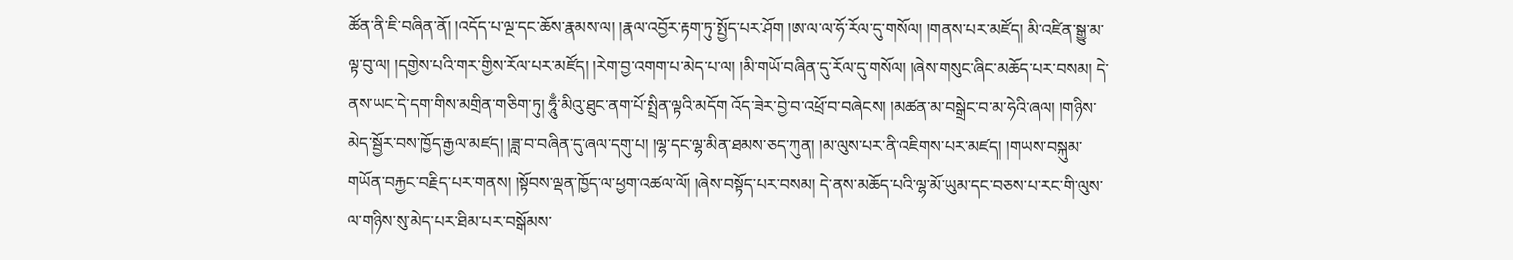ཚོན་ནི་ཇི་བཞིན་ནོ། །འདོད་པ་ལྔ་དང་ཆོས་རྣམས་ལ། །རྣལ་འབྱོར་རྟག་ཏུ་སྤྱོད་པར་ཤོག །ཨ་ལ་ལ་ཧོ་རོལ་དུ་གསོལ། །གནས་པར་མཛོད། མི་འཛིན་སྒྱུ་མ་ལྟ་བུ་ལ། །དགྱེས་པའི་གར་གྱིས་རོལ་པར་མཛོད། །རེག་བྱ་འགག་པ་མེད་པ་ལ། །མི་གཡོ་བཞིན་དུ་རོལ་དུ་གསོལ། །ཞེས་གསུང་ཞིང་མཆོད་པར་བསམ། དེ་ནས་ཡང་དེ་དག་གིས་མགྲིན་གཅིག་ཏུ། ཧཱུྃ་མིའུ་ཐུང་ནག་པོ་སྤྲིན་ལྟའི་མདོག འོད་ཟེར་བྱེ་བ་འཕྲོ་བ་བཞེངས། །མཚན་མ་བསྒྲེང་བ་མ་ཧེའི་ཞལ། །གཉིས་མེད་སྦྱོར་བས་ཁྱོད་རྒྱལ་མཛད། །ཟླ་བ་བཞིན་དུ་ཞལ་དགུ་པ། །ལྷ་དང་ལྷ་མིན་ཐམས་ཅད་ཀུན། །མ་ལུས་པར་ནི་འཇིགས་པར་མཛད། །གཡས་བསྐུམ་གཡོན་བརྐྱང་བརྗིད་པར་གནས། །སྟོབས་ལྡན་ཁྱོད་ལ་ཕྱག་འཚལ་ལོ། །ཞེས་བསྟོད་པར་བསམ། དེ་ནས་མཆོད་པའི་ལྷ་མོ་ཡུམ་དང་བཅས་པ་རང་གི་ལུས་ལ་གཉིས་སུ་མེད་པར་ཐིམ་པར་བསྒོམས་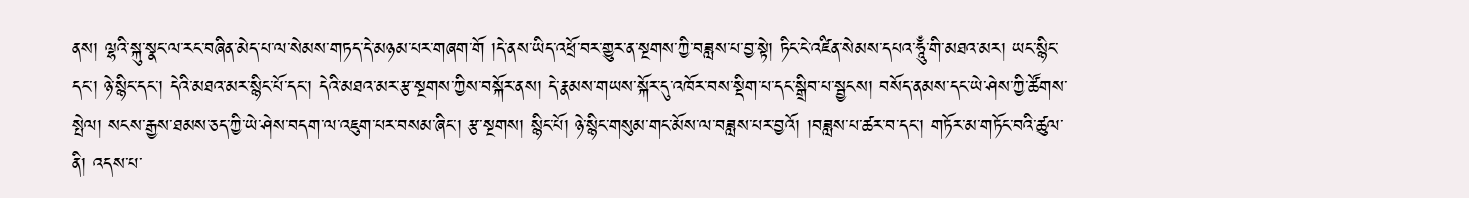ནས། ལྷའི་སྐུ་སྣང་ལ་རང་བཞིན་མེད་པ་ལ་སེམས་གཏད་དེ་མཉམ་པར་གཞག་གོ །དེ་ནས་ཡིད་འཕྲོ་བར་གྱུར་ན་སྔགས་ཀྱི་བཟླས་པ་བྱ་སྟེ། ཏིང་ངེ་འཛིན་སེམས་དཔའ་ཧཱུྃ་གི་མཐའ་མར། ཡང་སྙིང་དང་། ཉེ་སྙིང་དང་། དེའི་མཐའ་མར་སྙིང་པོ་དང་། དེའི་མཐའ་མར་རྩ་སྔགས་ཀྱིས་བསྐོར་ནས། དེ་རྣམས་གཡས་སྐོར་དུ་འཁོར་བས་སྡིག་པ་དང་སྒྲིབ་པ་སྦྱངས། བསོད་ནམས་དང་ཡེ་ཤེས་ཀྱི་ཚོགས་སྤེལ། སངས་རྒྱས་ཐམས་ཅད་ཀྱི་ཡེ་ཤེས་བདག་ལ་འཇུག་པར་བསམ་ཞིང་། རྩ་སྔགས། སྙིང་པོ། ཉེ་སྙིང་གསུམ་གང་མོས་ལ་བཟླས་པར་བྱའོ། །བཟླས་པ་ཚར་བ་དང་། གཏོར་མ་གཏོང་བའི་ཚུལ་ནི། འདས་པ་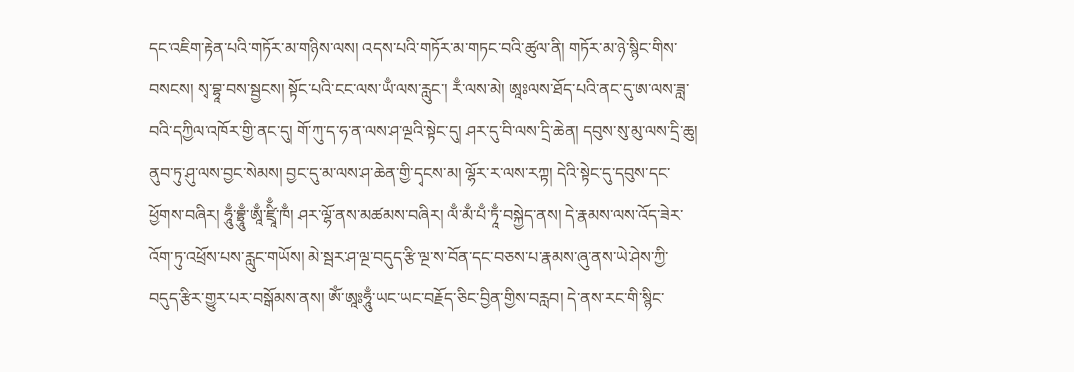དང་འཇིག་རྟེན་པའི་གཏོར་མ་གཉིས་ལས། འདས་པའི་གཏོར་མ་གཏང་བའི་ཚུལ་ནི། གཏོར་མ་ཉེ་སྙིང་གིས་བསངས། སྭ་བྷཱ་བས་སྦྱངས། སྟོང་པའི་ངང་ལས་ཡྃ་ལས་རླུང་། རྃ་ལས་མེ། ཨཱཿལས་ཐོད་པའི་ནང་དུ་ཨ་ལས་ཟླ་བའི་དཀྱིལ་འཁོར་གྱི་ནང་དུ། གོ་ཀུ་ད་ཧ་ན་ལས་ཤ་ལྔའི་སྟེང་དུ། ཤར་དུ་བི་ལས་དྲི་ཆེན། དབུས་སུ་མུ་ལས་དྲི་ཆུ། ནུབ་ཏུ་ཤུ་ལས་བྱང་སེམས། བྱང་དུ་མ་ལས་ཤ་ཆེན་གྱི་དྭངས་མ། ལྷོར་ར་ལས་རཀྟ། དེའི་སྟེང་དུ་དབུས་དང་ཕྱོགས་བཞིར། ཧཱུྃ་བྷྲཱུྃ་ཨཱྃ་ཛྲཱིྃ་ཁྃ། ཤར་ལྷོ་ནས་མཚམས་བཞིར། ལྃ་མྃ་པྃ་ཏཱྃ་བསྐྱེད་ནས། དེ་རྣམས་ལས་འོད་ཟེར་འོག་ཏུ་འཕྲོས་པས་རླུང་གཡོས། མེ་སྦར་ཤ་ལྔ་བདུད་རྩི་ལྔ་ས་བོན་དང་བཅས་པ་རྣམས་ཞུ་ནས་ཡེ་ཤེས་ཀྱི་བདུད་རྩིར་གྱུར་པར་བསྒོམས་ནས། ཨོཾ་ཨཱཿཧཱུྃ་ཡང་ཡང་བརྗོད་ཅིང་བྱིན་གྱིས་བརླབ། དེ་ནས་རང་གི་སྙིང་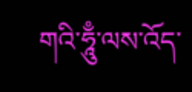གའི་ཧཱུྃ་ལས་འོད་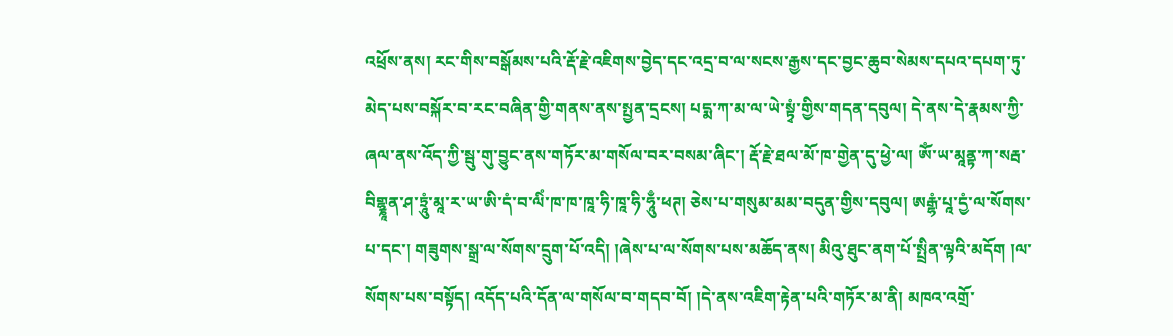འཕྲོས་ནས། རང་གིས་བསྒོམས་པའི་རྡོ་རྗེ་འཇིགས་བྱེད་དང་འདྲ་བ་ལ་སངས་རྒྱས་དང་བྱང་ཆུབ་སེམས་དཔའ་དཔག་ཏུ་མེད་པས་བསྐོར་བ་རང་བཞིན་གྱི་གནས་ནས་སྤྱན་དྲངས། པདྨ་ཀ་མ་ལ་ཡེ་སྟྭཾ་གྱིས་གདན་དབུལ། དེ་ནས་དེ་རྣམས་ཀྱི་ཞལ་ནས་འོད་ཀྱི་སྦུ་གུ་བྱུང་ནས་གཏོར་མ་གསོལ་བར་བསམ་ཞིང་། རྡོ་རྗེ་ཐལ་མོ་ཁ་གྱེན་དུ་ཕྱེ་ལ། ཨོཾ་ཡ་མཱནྟ་ཀ་སརྦ་བིགྷྣཱན་ཤ་ཏྲཱུཾ་མཱ་ར་ཡ་ཨི་དཾ་བ་ལིཾ་ཁ་ཁ་ཁཱ་ཧི་ཁཱ་ཧི་ཧཱུྃ་ཕཊ། ཅེས་པ་གསུམ་མམ་བདུན་གྱིས་དབུལ། ཨརྒྷཾ་པཱ་དྱཾ་ལ་སོགས་པ་དང་། གཟུགས་སྒྲ་ལ་སོགས་དྲུག་པོ་འདི། །ཞེས་པ་ལ་སོགས་པས་མཆོད་ནས། མིའུ་ཐུང་ནག་པོ་སྤྲིན་ལྟའི་མདོག །ལ་སོགས་པས་བསྟོད། འདོད་པའི་དོན་ལ་གསོལ་བ་གདབ་བོ། །དེ་ནས་འཇིག་རྟེན་པའི་གཏོར་མ་ནི། མཁའ་འགྲོ་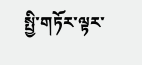སྤྱི་གཏོར་ལྟར་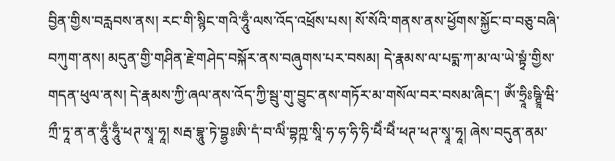བྱིན་གྱིས་བརླབས་ནས། རང་གི་སྙིང་གའི་ཧཱུྃ་ལས་འོད་འཕྲོས་པས། སོ་སོའི་གནས་ནས་ཕྱོགས་སྐྱོང་བ་བཅུ་བཞི་བཀུག་ནས། མདུན་གྱི་གཤིན་རྗེ་གཤེད་བསྐོར་ནས་བཞུགས་པར་བསམ། དེ་རྣམས་ལ་པདྨ་ཀ་མ་ལ་ཡེ་སྟྭཾ་གྱིས་གདན་ཕུལ་ནས། དེ་རྣམས་ཀྱི་ཞལ་ནས་འོད་ཀྱི་སྦུ་གུ་བྱུང་ནས་གཏོར་མ་གསོལ་བར་བསམ་ཞིང་། ཨོཾ་ཧྲཱིཿཥྚྲཱི་ཝི་ཀྲྀ་ཏཱ་ན་ན་ཧཱུྃ་ཧཱུྃ་ཕཊ་སྭཱ་ཧཱ། སརྦ་བྷཱུ་ཏེ་བྷྱཿཨི་དཾ་བ་ལིཾ་བྷཀྵ་སཱི་ཧ་ཧ་ཧི་ཧི་ཕཻཾ་ཕཻཾ་ཕཊ་ཕཊ་སྭཱ་ཧཱ། ཞེས་བདུན་ནམ་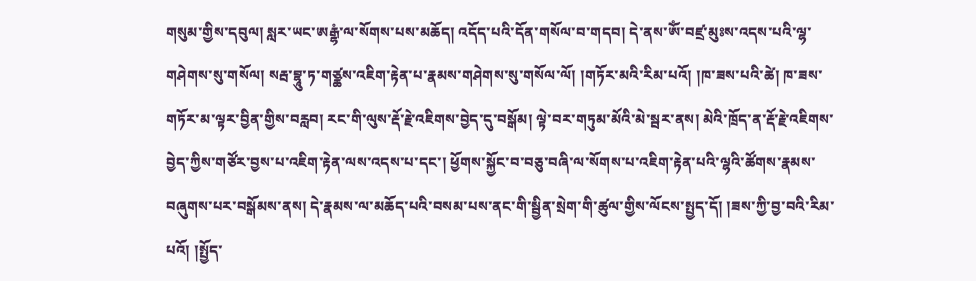གསུམ་གྱིས་དབུལ། སླར་ཡང་ཨརྒྷཾ་ལ་སོགས་པས་མཆོད། འདོད་པའི་དོན་གསོལ་བ་གདབ། དེ་ནས་ཨོཾ་བཛྲ་མུཿས་འདས་པའི་ལྷ་གཤེགས་སུ་གསོལ། སརྦ་བྷཱུ་ཏ་གཙྪས་འཇིག་རྟེན་པ་རྣམས་གཤེགས་སུ་གསོལ་ལོ། །གཏོར་མའི་རིམ་པའོ། །ཁ་ཟས་པའི་ཚེ། ཁ་ཟས་གཏོར་མ་ལྟར་བྱིན་གྱིས་བརླབ། རང་གི་ལུས་རྡོ་རྗེ་འཇིགས་བྱེད་དུ་བསྒོམ། ལྟེ་བར་གཏུམ་མོའི་མེ་སྦར་ནས། མེའི་ཁྲོད་ན་རྡོ་རྗེ་འཇིགས་བྱེད་ཀྱིས་གཙོར་བྱས་པ་འཇིག་རྟེན་ལས་འདས་པ་དང་། ཕྱོགས་སྐྱོང་བ་བཅུ་བཞི་ལ་སོགས་པ་འཇིག་རྟེན་པའི་ལྷའི་ཚོགས་རྣམས་བཞུགས་པར་བསྒོམས་ནས། དེ་རྣམས་ལ་མཆོད་པའི་བསམ་པས་ནང་གི་སྦྱིན་སྲེག་གི་ཚུལ་གྱིས་ལོངས་སྤྱད་དོ། །ཟས་ཀྱི་བྱ་བའི་རིམ་པའོ། །སྤྱོད་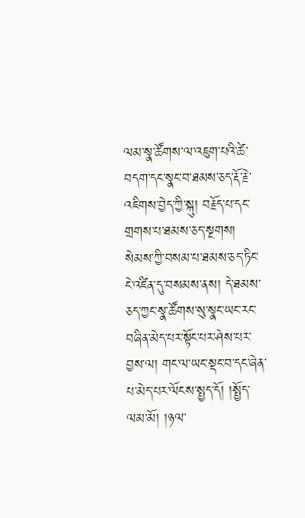ལམ་སྣ་ཚོགས་ལ་འཇུག་པའི་ཚེ་བདག་དང་སྣང་བ་ཐམས་ཅད་རྡོ་རྗེ་འཇིགས་བྱེད་ཀྱི་སྐུ། བརྗོད་པ་དང་གྲགས་པ་ཐམས་ཅད་སྔགས། སེམས་ཀྱི་བསམ་པ་ཐམས་ཅད་ཏིང་ངེ་འཛིན་དུ་བསམས་ནས། དེ་ཐམས་ཅད་ཀྱང་སྣ་ཚོགས་སུ་སྣང་ཡང་རང་བཞིན་མེད་པར་སྟོང་པར་ཤེས་པར་བྱས་ལ། གང་ལ་ཡང་སྡང་བ་དང་ཞེན་པ་མེད་པར་ལོངས་སྤྱད་དོ། །སྤྱོད་ལམ་མོ། །ཉལ་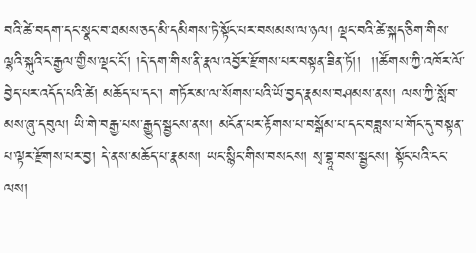བའི་ཚེ་བདག་དང་སྣང་བ་ཐམས་ཅད་མི་དམིགས་ཏེ་སྟོང་པར་བསམས་ལ་ཉལ། ལྡང་བའི་ཚེ་སྐད་ཅིག་གིས་ལྷའི་སྐུའི་ང་རྒྱལ་གྱིས་ལྡང་ངོ་། །དེ་དག་གིས་ནི་རྣལ་འབྱོར་རྫོགས་པར་བསྟན་ཟིན་ཏོ།།  །།ཚོགས་ཀྱི་འཁོར་ལོ་བྱེད་པར་འདོད་པའི་ཚེ། མཆོད་པ་དང་། གཏོར་མ་ལ་སོགས་པའི་ཡོ་བྱད་རྣམས་བཤམས་ནས། ལས་ཀྱི་སློབ་མས་ཞུ་དབུལ། ཡི་གེ་བརྒྱ་པས་རྒྱུད་སྦྱངས་ནས། མངོན་པར་རྟོགས་པ་བསྒོམ་པ་དང་བཟླས་པ་གོང་དུ་བསྟན་པ་ལྟར་རྫོགས་པར་བྱ། དེ་ནས་མཆོད་པ་རྣམས། ཡང་སྙིང་གིས་བསངས། སྭ་བྷཱ་བས་སྦྱངས། སྟོང་པའི་ངང་ལས།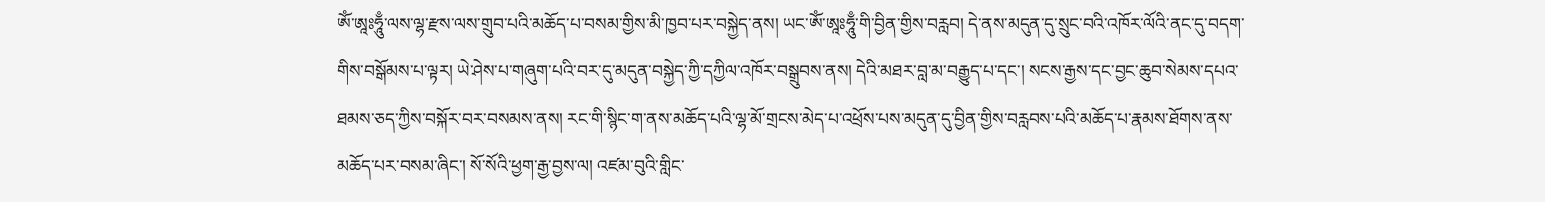ཨོཾ་ཨཱཿཧཱུྃ་ལས་ལྷ་རྫས་ལས་གྲུབ་པའི་མཆོད་པ་བསམ་གྱིས་མི་ཁྱབ་པར་བསྐྱེད་ནས། ཡང་ཨོཾ་ཨཱཿཧཱུྃ་གི་བྱིན་གྱིས་བརླབ། དེ་ནས་མདུན་དུ་སྲུང་བའི་འཁོར་ལོའི་ནང་དུ་བདག་གིས་བསྒོམས་པ་ལྟར། ཡེ་ཤེས་པ་གཞུག་པའི་བར་དུ་མདུན་བསྐྱེད་ཀྱི་དཀྱིལ་འཁོར་བསྒྲུབས་ནས། དེའི་མཐར་བླ་མ་བརྒྱུད་པ་དང་། སངས་རྒྱས་དང་བྱང་ཆུབ་སེམས་དཔའ་ཐམས་ཅད་ཀྱིས་བསྐོར་བར་བསམས་ནས། རང་གི་སྙིང་ག་ནས་མཆོད་པའི་ལྷ་མོ་གྲངས་མེད་པ་འཕྲོས་པས་མདུན་དུ་བྱིན་གྱིས་བརླབས་པའི་མཆོད་པ་རྣམས་ཐོགས་ནས་མཆོད་པར་བསམ་ཞིང་། སོ་སོའི་ཕྱག་རྒྱ་བྱས་ལ། འཛམ་བུའི་གླིང་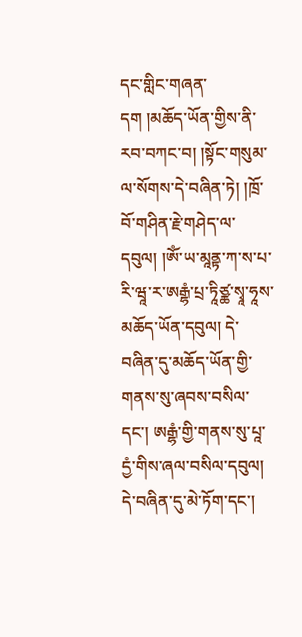དང་གླིང་གཞན་དག །མཆོད་ཡོན་གྱིས་ནི་རབ་བཀང་བ། །སྟོང་གསུམ་ལ་སོགས་དེ་བཞིན་ཏེ། །ཁྲོ་བོ་གཤིན་རྗེ་གཤེད་ལ་དབུལ། །ཨོཾ་ཡ་མཱནྟ་ཀ་ས་པ་རི་ཝཱ་ར་ཨརྒྷཾ་པྲ་ཏཱིཙྪ་སྭཱ་ཧཱས་མཆོད་ཡོན་དབུལ། དེ་བཞིན་དུ་མཆོད་ཡོན་གྱི་གནས་སུ་ཞབས་བསིལ་དང་། ཨརྒྷཾ་གྱི་གནས་སུ་པཱ་དྱཾ་གིས་ཞལ་བསིལ་དབུལ། དེ་བཞིན་དུ་མེ་ཏོག་དང་།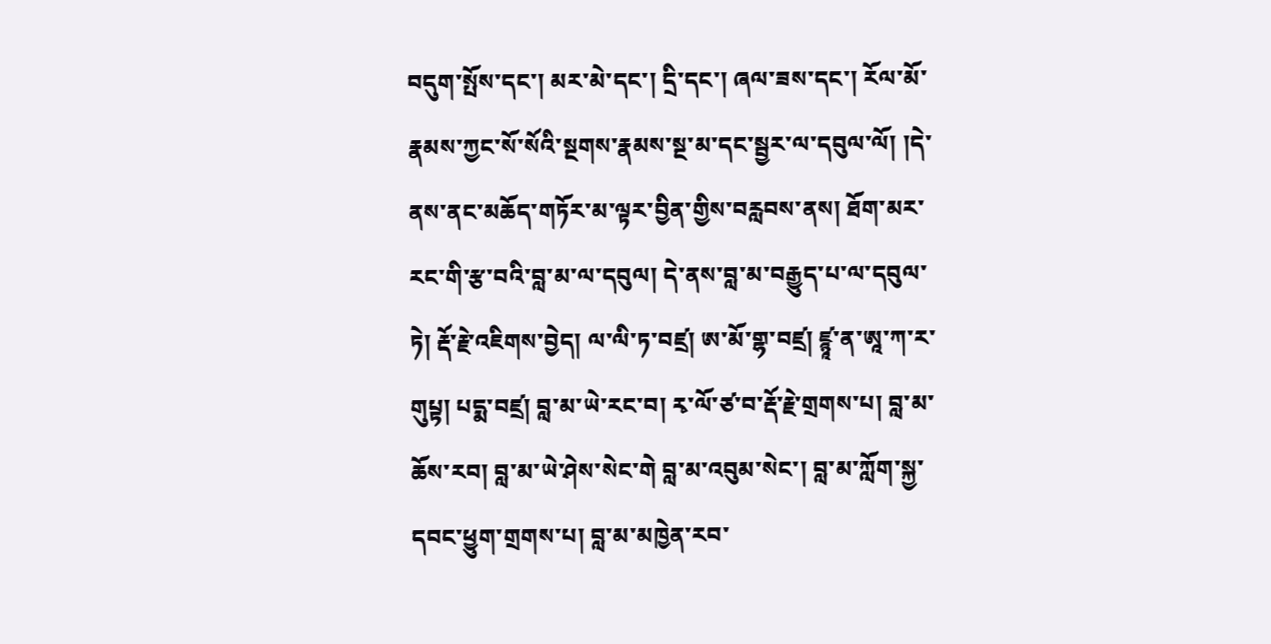བདུག་སྤོས་དང་། མར་མེ་དང་། དྲི་དང་། ཞལ་ཟས་དང་། རོལ་མོ་རྣམས་ཀྱང་སོ་སོའི་སྔགས་རྣམས་སྔ་མ་དང་སྦྱར་ལ་དབུལ་ལོ། །དེ་ནས་ནང་མཆོད་གཏོར་མ་ལྟར་བྱིན་གྱིས་བརླབས་ནས། ཐོག་མར་རང་གི་རྩ་བའི་བླ་མ་ལ་དབུལ། དེ་ནས་བླ་མ་བརྒྱུད་པ་ལ་དབུལ་ཏེ། རྡོ་རྗེ་འཇིགས་བྱེད། ལ་ལི་ཏ་བཛྲ། ཨ་མོ་གྷ་བཛྲ། ཛྙཱ་ན་ཨཱ་ཀ་ར་གུཔྟ། པདྨ་བཛྲ། བླ་མ་ཡེ་རང་བ། རྭ་ལོ་ཙ་བ་རྡོ་རྗེ་གྲགས་པ། བླ་མ་ཆོས་རབ། བླ་མ་ཡེ་ཤེས་སེང་གེ བླ་མ་འབུམ་སེང་། བླ་མ་ཀློག་སྐྱ་དབང་ཕྱུག་གྲགས་པ། བླ་མ་མཁྱེན་རབ་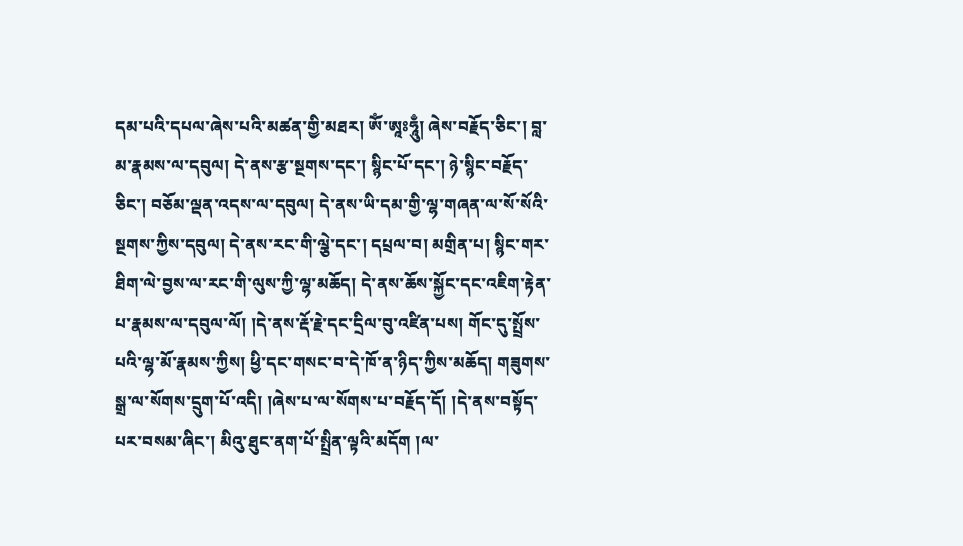དམ་པའི་དཔལ་ཞེས་པའི་མཚན་གྱི་མཐར། ཨོཾ་ཨཱཿཧཱུྃ། ཞེས་བརྗོད་ཅིང་། བླ་མ་རྣམས་ལ་དབུལ། དེ་ནས་རྩ་སྔགས་དང་། སྙིང་པོ་དང་། ཉེ་སྙིང་བརྗོད་ཅིང་། བཅོམ་ལྡན་འདས་ལ་དབུལ། དེ་ནས་ཡི་དམ་གྱི་ལྷ་གཞན་ལ་སོ་སོའི་སྔགས་ཀྱིས་དབུལ། དེ་ནས་རང་གི་ལྕེ་དང་། དཔྲལ་བ། མགྲིན་པ། སྙིང་གར་ཐིག་ལེ་བྱས་ལ་རང་གི་ལུས་ཀྱི་ལྷ་མཆོད། དེ་ནས་ཆོས་སྐྱོང་དང་འཇིག་རྟེན་པ་རྣམས་ལ་དབུལ་ལོ། །དེ་ནས་རྡོ་རྗེ་དང་དྲིལ་བུ་འཛིན་པས། གོང་དུ་སྤྲོས་པའི་ལྷ་མོ་རྣམས་ཀྱིས། ཕྱི་དང་གསང་བ་དེ་ཁོ་ན་ཉིད་ཀྱིས་མཆོད། གཟུགས་སྒྲ་ལ་སོགས་དྲུག་པོ་འདི། །ཞེས་པ་ལ་སོགས་པ་བརྗོད་དོ། །དེ་ནས་བསྟོད་པར་བསམ་ཞིང་། མིའུ་ཐུང་ནག་པོ་སྤྲིན་ལྟའི་མདོག །ལ་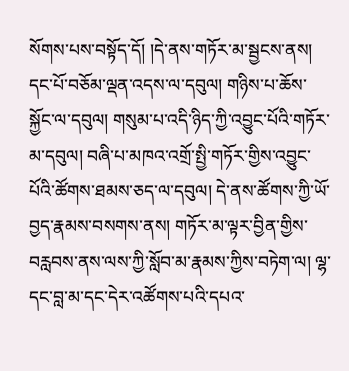སོགས་པས་བསྟོད་དོ། །དེ་ནས་གཏོར་མ་སྦྱངས་ནས། དང་པོ་བཅོམ་ལྡན་འདས་ལ་དབུལ། གཉིས་པ་ཆོས་སྐྱོང་ལ་དབུལ། གསུམ་པ་འདི་ཉིད་ཀྱི་འབྱུང་པོའི་གཏོར་མ་དབུལ། བཞི་པ་མཁའ་འགྲོ་སྤྱི་གཏོར་གྱིས་འབྱུང་པོའི་ཚོགས་ཐམས་ཅད་ལ་དབུལ། དེ་ནས་ཚོགས་ཀྱི་ཡོ་བྱད་རྣམས་བསགས་ནས། གཏོར་མ་ལྟར་བྱིན་གྱིས་བརླབས་ནས་ལས་ཀྱི་སློབ་མ་རྣམས་ཀྱིས་བཏེག་ལ། ལྷ་དང་བླ་མ་དང་དེར་འཚོགས་པའི་དཔའ་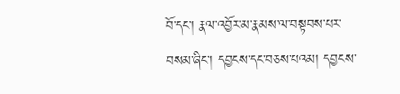བོ་དང་། རྣལ་འབྱོར་མ་རྣམས་ལ་བསྟབས་པར་བསམ་ཞིང་། དབྱངས་དང་བཅས་པའམ། དབྱངས་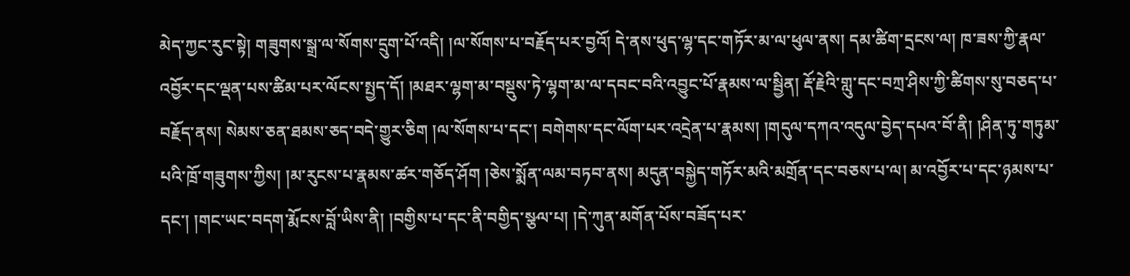མེད་ཀྱང་རུང་སྟེ། གཟུགས་སྒྲ་ལ་སོགས་དྲུག་པོ་འདི། །ལ་སོགས་པ་བརྗོད་པར་བྱའོ། དེ་ནས་ཕུད་ལྷ་དང་གཏོར་མ་ལ་ཕུལ་ནས། དམ་ཚིག་དྲངས་ལ། ཁ་ཟས་ཀྱི་རྣལ་འབྱོར་དང་ལྡན་པས་ཚིམ་པར་ལོངས་སྤྱད་དོ། །མཐར་ལྷག་མ་བསྡུས་ཏེ་ལྷག་མ་ལ་དབང་བའི་འབྱུང་པོ་རྣམས་ལ་སྦྱིན། རྡོ་རྗེའི་གླུ་དང་བཀྲ་ཤིས་ཀྱི་ཚིགས་སུ་བཅད་པ་བརྗོད་ནས། སེམས་ཅན་ཐམས་ཅད་བདེ་གྱུར་ཅིག །ལ་སོགས་པ་དང་། བགེགས་དང་ལོག་པར་འདྲེན་པ་རྣམས། །གདུལ་དཀའ་འདུལ་བྱེད་དཔའ་བོ་ནི། །ཤིན་ཏུ་གཏུམ་པའི་ཁྲོ་གཟུགས་ཀྱིས། །མ་རུངས་པ་རྣམས་ཚར་གཅོད་ཤོག །ཅེས་སྨོན་ལམ་བཏབ་ནས། མདུན་བསྐྱེད་གཏོར་མའི་མགྲོན་དང་བཅས་པ་ལ། མ་འབྱོར་པ་དང་ཉམས་པ་དང་། །གང་ཡང་བདག་རྨོངས་བློ་ཡིས་ནི། །བགྱིས་པ་དང་ནི་བགྱིད་སྩལ་པ། །དེ་ཀུན་མགོན་པོས་བཟོད་པར་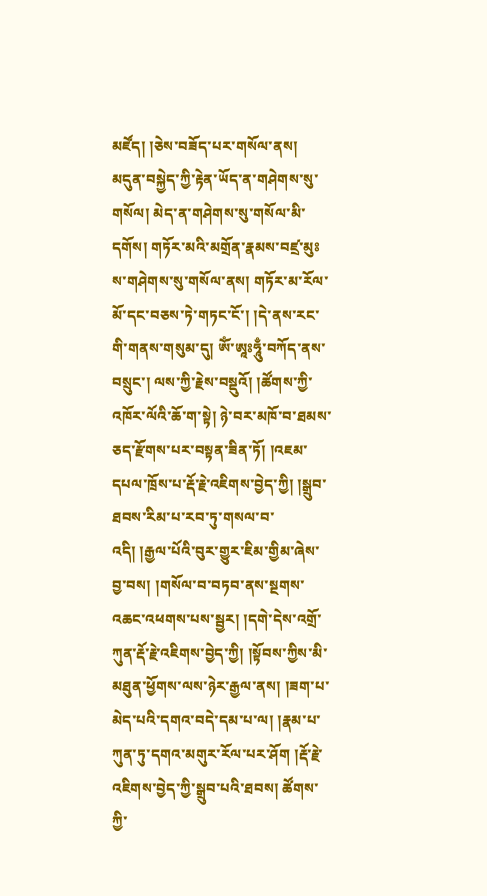མཛོད། །ཅེས་བཟོད་པར་གསོལ་ནས། མདུན་བསྐྱེད་ཀྱི་རྟེན་ཡོད་ན་གཤེགས་སུ་གསོལ། མེད་ན་གཤེགས་སུ་གསོལ་མི་དགོས། གཏོར་མའི་མགྲོན་རྣམས་བཛྲ་མུཿས་གཤེགས་སུ་གསོལ་ནས། གཏོར་མ་རོལ་མོ་དང་བཅས་ཏེ་གཏང་ངོ་། །དེ་ནས་རང་གི་གནས་གསུམ་དུ། ཨོཾ་ཨཱཿཧཱུྃ་བཀོད་ནས་བསྲུང་། ལས་ཀྱི་རྗེས་བསྡུའོ། །ཚོགས་ཀྱི་འཁོར་ལོའི་ཆོ་ག་སྟེ། ཉེ་བར་མཁོ་བ་ཐམས་ཅད་རྫོགས་པར་བསྟན་ཟིན་ཏོ། །འཇམ་དཔལ་ཁྲོས་པ་རྡོ་རྗེ་འཇིགས་བྱེད་ཀྱི། །སྒྲུབ་ཐབས་རིམ་པ་རབ་ཏུ་གསལ་བ་འདི། །རྒྱལ་པོའི་བུར་གྱུར་ཇིམ་གྱིམ་ཞེས་བྱ་བས། །གསོལ་བ་བཏབ་ནས་སྔགས་འཆང་འཕགས་པས་སྦྱར། །དགེ་དེས་འགྲོ་ཀུན་རྡོ་རྗེ་འཇིགས་བྱེད་ཀྱི། །སྟོབས་ཀྱིས་མི་མཐུན་ཕྱོགས་ལས་ཉེར་རྒྱལ་ནས། །ཟག་པ་མེད་པའི་དགའ་བདེ་དམ་པ་ལ། །རྣམ་པ་ཀུན་ཏུ་དགའ་མགུར་རོལ་པར་ཤོག །རྡོ་རྗེ་འཇིགས་བྱེད་ཀྱི་སྒྲུབ་པའི་ཐབས། ཚོགས་ཀྱི་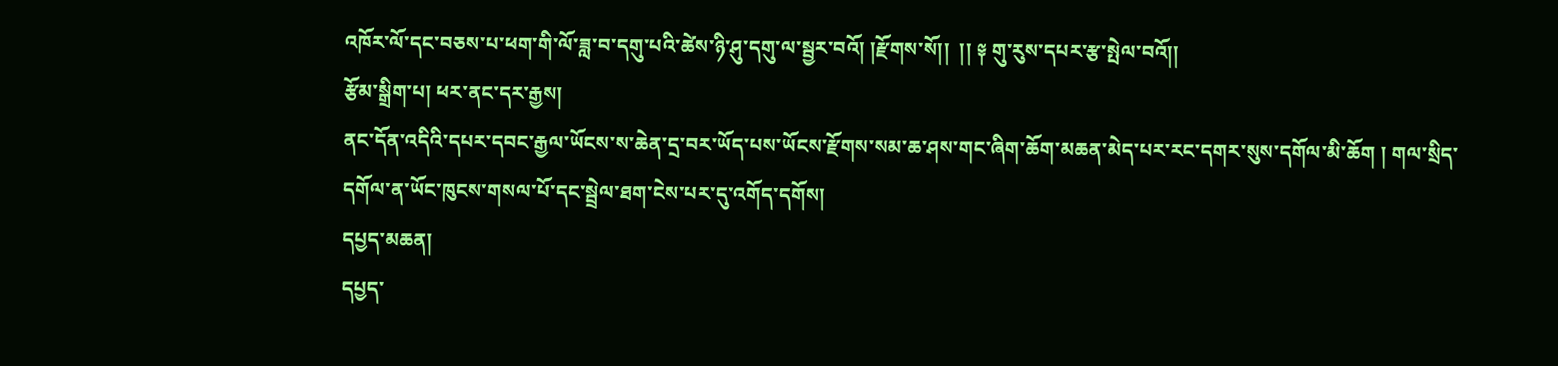འཁོར་ལོ་དང་བཅས་པ་ཕག་གི་ལོ་ཟླ་བ་དགུ་པའི་ཚེས་ཉི་ཤུ་དགུ་ལ་སྦྱར་བའོ། །རྫོགས་སོ།།  །། ༈ གུ་རུས་དཔར་རྩ་སྤེལ་བའོ།།
རྩོམ་སྒྲིག་པ། ཕར་ནང་དར་རྒྱས།
ནང་དོན་འདིའི་དཔར་དབང་རྒྱལ་ཡོངས་ས་ཆེན་དྲ་བར་ཡོད་པས་ཡོངས་རྫོགས་སམ་ཆ་ཤས་གང་ཞིག་ཆོག་མཆན་མེད་པར་རང་དགར་སུས་དགོལ་མི་ཆོག ། གལ་སྲིད་དགོལ་ན་ཡོང་ཁུངས་གསལ་པོ་དང་སྦྲེལ་ཐག་ངེས་པར་དུ་འགོད་དགོས།
དཔྱད་མཆན།
དཔྱད་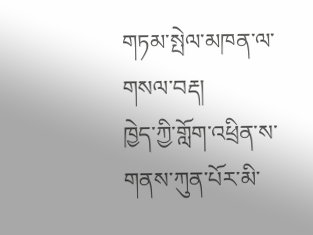གཏམ་སྤེལ་མཁན་ལ་གསལ་བརྡ།
ཁྱེད་ཀྱི་གློག་འཕྲིན་ས་གནས་ཀུན་པོར་མི་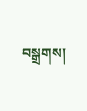བསྒྲགས།